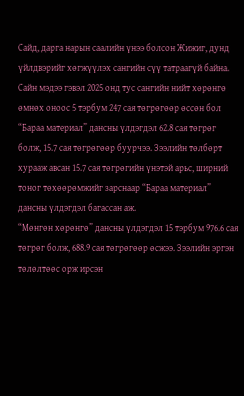Сайд, дарга нарын саалийн үнээ болсон Жижиг, дунд үйлдвэрийг хөгжүүлэх сангийн сүү татраагүй байна. Сайн мэдээ гэвэл 2025 онд тус сангийн нийт хөрөнгө өмнөх оноос 5 тэрбум 247 сая төгрөгөөр өссөн бол “Бараа материал” дансны үлдэгдэл 62.8 сая төгрөг болж, 15.7 сая төгрөгөөр буурчээ. Зээлийн төлбөрт хурааж авсан 15.7 сая төгрөгийн үнэтэй арьс, ширний тоног төхөөрөмжийг зарснаар “Бараа материал” дансны үлдэгдэл багассан аж.
“Мөнгөн хөрөнгө” дансны үлдэгдэл 15 тэрбум 976.6 сая төгрөг болж, 688.9 сая төгрөгөөр өсжээ. Зээлийн эргэн төлөлтөөс орж ирсэн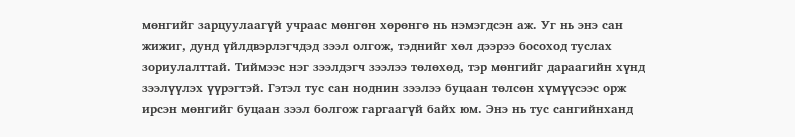мөнгийг зарцуулаагүй учраас мөнгөн хөрөнгө нь нэмэгдсэн аж. Уг нь энэ сан жижиг, дунд үйлдвэрлэгчдэд зээл олгож, тэднийг хөл дээрээ босоход туслах зориулалттай. Тиймээс нэг зээлдэгч зээлээ төлөхөд, тэр мөнгийг дараагийн хүнд зээлүүлэх үүрэгтэй. Гэтэл тус сан ноднин зээлээ буцаан төлсөн хүмүүсээс орж ирсэн мөнгийг буцаан зээл болгож гаргаагүй байх юм. Энэ нь тус сангийнханд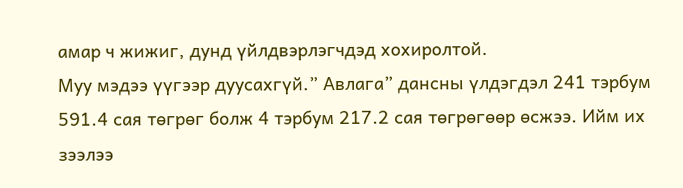амар ч жижиг, дунд үйлдвэрлэгчдэд хохиролтой.
Муу мэдээ үүгээр дуусахгүй.” Авлага” дансны үлдэгдэл 241 тэрбум 591.4 сая төгрөг болж 4 тэрбум 217.2 сая төгрөгөөр өсжээ. Ийм их зээлээ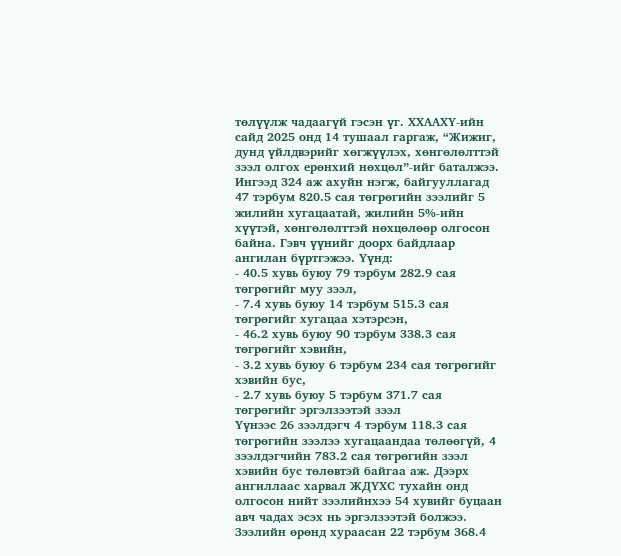төлүүлж чадаагүй гэсэн үг. ХХААХҮ-ийн сайд 2025 онд 14 тушаал гаргаж, “Жижиг, дунд үйлдвэрийг хөгжүүлэх, хөнгөлөлттэй зээл олгох ерөнхий нөхцөл”-ийг баталжээ. Ингээд 324 аж ахуйн нэгж, байгууллагад 47 тэрбум 820.5 сая төгрөгийн зээлийг 5 жилийн хугацаатай, жилийн 5%-ийн хүүтэй, хөнгөлөлттэй нөхцөлөөр олгосон байна. Гэвч үүнийг доорх байдлаар ангилан бүртгэжээ. Үүнд:
- 40.5 хувь буюу 79 тэрбум 282.9 сая төгрөгийг муу зээл,
- 7.4 хувь буюу 14 тэрбум 515.3 сая төгрөгийг хугацаа хэтэрсэн,
- 46.2 хувь буюу 90 тэрбум 338.3 сая төгрөгийг хэвийн,
- 3.2 хувь буюу 6 тэрбум 234 сая төгрөгийг хэвийн бус,
- 2.7 хувь буюу 5 тэрбум 371.7 сая төгрөгийг эргэлзээтэй зээл
Үүнээс 26 зээлдэгч 4 тэрбум 118.3 сая төгрөгийн зээлээ хугацаандаа төлөөгүй, 4 зээлдэгчийн 783.2 сая төгрөгийн зээл хэвийн бус төлөвтэй байгаа аж. Дээрх ангиллаас харвал ЖДҮХС тухайн онд олгосон нийт зээлийнхээ 54 хувийг буцаан авч чадах эсэх нь эргэлзээтэй болжээ.
Зээлийн өрөнд хураасан 22 тэрбум 368.4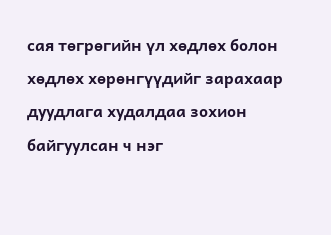сая төгрөгийн үл хөдлөх болон хөдлөх хөрөнгүүдийг зарахаар дуудлага худалдаа зохион байгуулсан ч нэг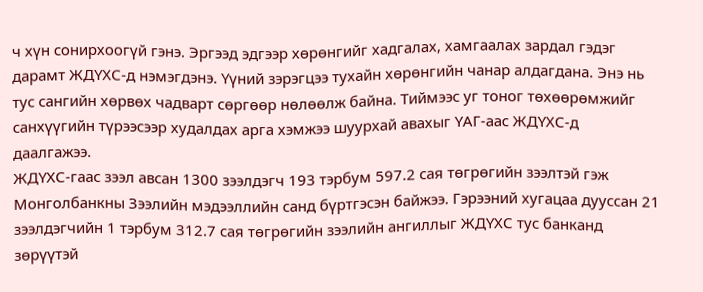ч хүн сонирхоогүй гэнэ. Эргээд эдгээр хөрөнгийг хадгалах, хамгаалах зардал гэдэг дарамт ЖДҮХС-д нэмэгдэнэ. Үүний зэрэгцээ тухайн хөрөнгийн чанар алдагдана. Энэ нь тус сангийн хөрвөх чадварт сөргөөр нөлөөлж байна. Тиймээс уг тоног төхөөрөмжийг санхүүгийн түрээсээр худалдах арга хэмжээ шуурхай авахыг ҮАГ-аас ЖДҮХС-д даалгажээ.
ЖДҮХС-гаас зээл авсан 1300 зээлдэгч 193 тэрбум 597.2 сая төгрөгийн зээлтэй гэж Монголбанкны Зээлийн мэдээллийн санд бүртгэсэн байжээ. Гэрээний хугацаа дууссан 21 зээлдэгчийн 1 тэрбум 312.7 сая төгрөгийн зээлийн ангиллыг ЖДҮХС тус банканд зөрүүтэй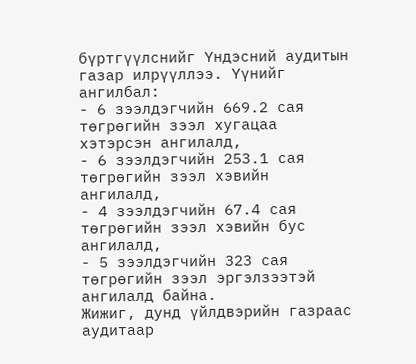бүртгүүлснийг Үндэсний аудитын газар илрүүллээ. Үүнийг ангилбал:
- 6 зээлдэгчийн 669.2 сая төгрөгийн зээл хугацаа хэтэрсэн ангилалд,
- 6 зээлдэгчийн 253.1 сая төгрөгийн зээл хэвийн ангилалд,
- 4 зээлдэгчийн 67.4 сая төгрөгийн зээл хэвийн бус ангилалд,
- 5 зээлдэгчийн 323 сая төгрөгийн зээл эргэлзээтэй ангилалд байна.
Жижиг, дунд үйлдвэрийн газраас аудитаар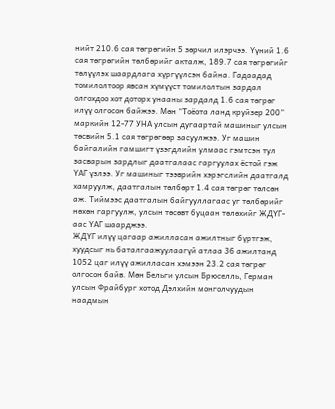нийт 210.6 сая төгрөгийн 5 зөрчил илэрчээ. Үүний 1.6 сая төгрөгийн төлбөрийг акталж, 189.7 сая төгрөгийг төлүүлэх шаардлага хүргүүлсэн байна. Гадаадад томилолтоор явсан хүмүүст томилолтын зардал олгохдоо хот доторх унааны зардалд 1.6 сая төгрөг илүү олгосон байжээ. Мөн “Тоёота ланд круйзер 200” маркийн 12-77 УНА улсын дугаартай машиныг улсын төсвийн 5.1 сая төгрөгөөр засуулжээ. Уг машин байгалийн гамшигт үзэгдлийн улмаас гэмтсэн тул засварын зардлыг даатгалаас гаргуулах ёстой гэж ҮАГ үзлээ. Уг машиныг тээврийн хэрэгслийн даатгалд хамруулж, даатгалын төлбөрт 1.4 сая төгрөг төлсөн аж. Тиймээс даатгалын байгууллагаас уг төлбөрийг нөхөн гаргуулж, улсын төсөвт буцаан төлөхийг ЖДҮГ-аас ҮАГ шаарджээ.
ЖДҮГ илүү цагаар ажилласан ажилтныг бүртгэж, хуудсыг нь баталгаажуулаагүй атлаа 36 ажилтанд 1052 цаг илүү ажилласан хэмээн 23.2 сая төгрөг олгосон байв. Мөн Бельги улсын Брюселль, Герман улсын Фрайбург хотод Дэлхийн монголчуудын наадмын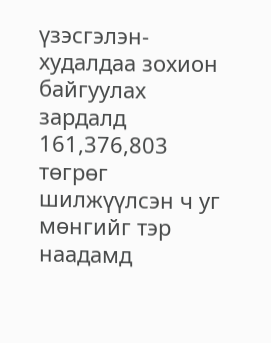үзэсгэлэн-худалдаа зохион байгуулах зардалд 161,376,803 төгрөг шилжүүлсэн ч уг мөнгийг тэр наадамд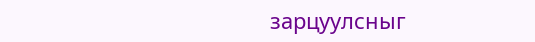зарцуулсныг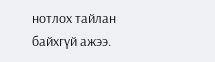нотлох тайлан байхгүй ажээ.